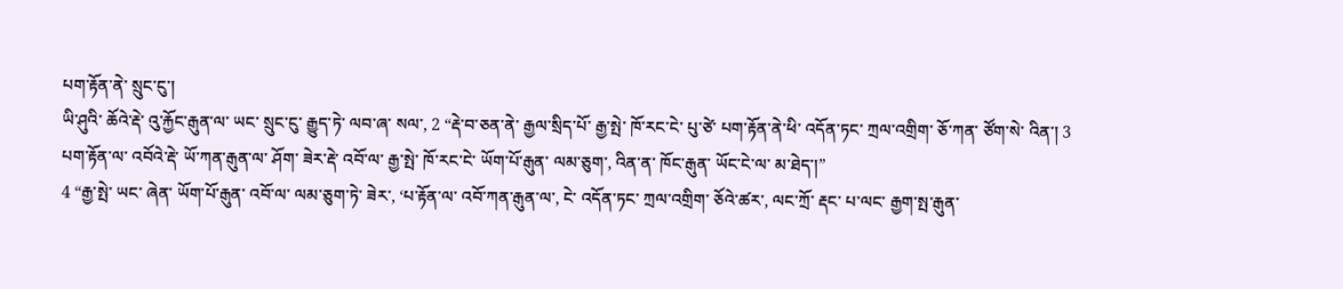པག་རྟོན་ནེ་ སྲུང་ངུ་།
ཡི་ཤུའི་ ཆོའེ་རྡེ་ འུ་རྐྱོང་རྒུན་ལ་ ཡང་ སྲུང་ངུ་ རྒྱུད་ཏེ་ ལབ་ཞ་ སལ་, 2 “རྡེ་བ་ཅན་ནེ་ རྒྱལ་སྲིད་པོ་ རྒྱ་སྤེ་ ཁོ་རང་ངེ་ པུ་ཙེ་ པག་རྟོན་ནེ་ཕི་ འདོན་ཏང་ ཀྲལ་འགྲིག་ ཅོ་ཀན་ ཙོག་སེ་ འིན་། 3 པག་རྟོན་ལ་ འབོའེ་རྡེ་ ཡོ་ཀན་རྒུན་ལ་ ཤོག་ ཟེར་རྡེ་ འབོ་ལ་ རྒྱ་སྤེ་ ཁོ་རང་ངེ་ ཡོག་པོ་རྒུན་ ལམ་ཅུག་, འིན་ན་ ཁོང་རྒུན་ ཡོང་ངེ་ལ་ མ་ཐེད་།”
4 “རྒྱ་སྤེ་ ཡང་ ཞེན་ ཡོག་པོ་རྒུན་ འབོ་ལ་ ལམ་ཅུག་ཏེ་ ཟེར་, ‘པ་རྟོན་ལ་ འབོ་ཀན་རྒུན་ལ་, ངེ་ འདོན་ཏང་ ཀྲལ་འགྲིག་ ཅོའེ་ཚར་, ལང་ཀྲོ་ རྡང་ པ་ལང་ རྒྱག་སྤ་རྒུན་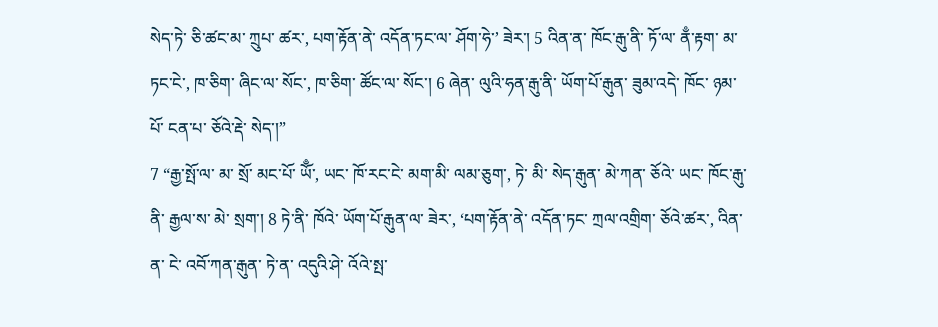སེད་ཏེ་ ཅི་ཚང་མ་ ཀྲུཔ་ ཚར་, པག་རྟོན་ནེ་ འདོན་ཏང་ལ་ ཤོག་ཧེ་’ ཟེར་། 5 འིན་ན་ ཁོང་རྒུ་ནི་ ཏོ་ལ་ ནྃ་རྟག་ མ་ཏང་ངེ་, ཁ་ཅིག་ ཞིང་ལ་ སོང་, ཁ་ཅིག་ ཚོང་ལ་ སོང་། 6 ཞེན་ ལུའི་ཧན་རྒུ་ནི་ ཡོག་པོ་རྒུན་ ཟུམ་འདེ་ ཁོང་ ཉམ་པོ་ ངན་པ་ ཅོའེ་རྡེ་ སེད་།”
7 “རྒྱ་སྤོ་ལ་ མ་ སྲོ་ མང་པོ་ ཡོྃ་, ཡང་ ཁོ་རང་ངེ་ མག་མི་ ལམ་ཅུག་, ཏེ་ མི་ སེད་རྒུན་ མེ་ཀན་ ཅོའེ་ ཡང་ ཁོང་རྒུ་ནི་ རྒྱལ་ས་ མེ་ སྲག་། 8 ཏེ་ནི་ ཁོའེ་ ཡོག་པོ་རྒུན་ལ་ ཟེར་, ‘པག་རྟོན་ནེ་ འདོན་ཏང་ ཀྲལ་འགྲིག་ ཅོའེ་ཚར་, འིན་ན་ ངེ་ འབོ་ཀན་རྒུན་ ཏེ་ན་ འདུའི་ཤེ་ འོའེ་སྤ་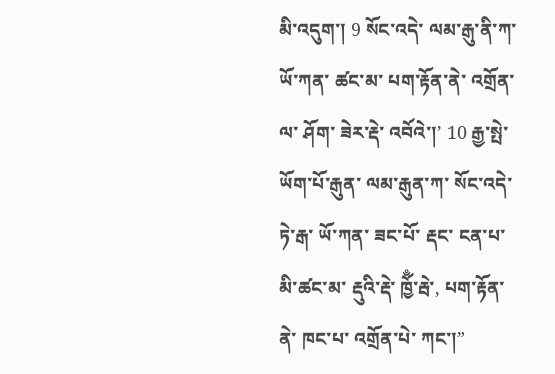མི་འདུག་། 9 སོང་འདེ་ ལམ་རྒུ་ནི་ཀ་ ཡོ་ཀན་ ཚང་མ་ པག་རྟོན་ནེ་ འགྲོན་ལ་ ཤོག་ ཟེར་རྡེ་ འབོའེ་།’ 10 རྒྱ་སྤེ་ ཡོག་པོ་རྒུན་ ལམ་རྒུན་ཀ་ སོང་འདེ་ ཏེ་རྒ་ ཡོ་ཀན་ ཟང་པོ་ རྡང་ ངན་པ་ མི་ཚང་མ་ རྡུའི་རྡེ་ ཁྱོྃ་རྦེ་, པག་རྟོན་ནེ་ ཁང་པ་ འགྲོན་པེ་ ཀང་།”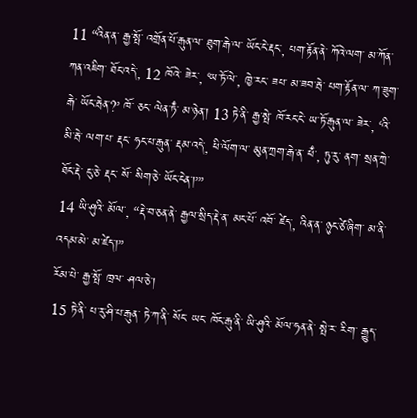11 “འིན་ན་ རྒྱ་སྤོ་ འགྲོན་པོ་རྒུན་ལ་ ཐུག་རྒེ་ལ་ ཡོང་ངེ་རྡང་, པག་རྟོན་ནེ་ ཀོའེ་ལག་ མ་ཀོན་ཀན་འཇིག་ ཐོང་འདེ་, 12 ཁོའེ་ ཟེར་, ‘ཡ་ཏོ་ལེ་, ཁྱེ་རང་ ཟཔ་ མ་ཟབ་རྦེ་ པག་རྟོན་ལ་ ཀ་ཟུག་རྒེ་ ཡོང་རྦེན་?’ ཁོ་ ཅང་ ལེན་ཏྃ་ མ་ཉེན་། 13 ཏེ་ནི་ རྒྱ་སྤེ་ ཁོ་རང་ངེ་ ཡ་ཏོ་རྒུན་ལ་ ཟེར་, ‘འི་ མི་རྦེ་ ལག་པ་ རྡང་ ཧང་པ་རྒུན་ རྡམ་འདེ་, ཕི་ལོག་ལ་ མུན་ཀྲག་རྒེ་ན་ ཕྃ་, ཏུ་རུ་ ནག་ སྲན་ཀྲེ་ ཐོང་རྡེ་ ངུ་ཅེ་ རྡང་ སོ་ སིག་ཅེ་ ཡོང་ངེན་།’”
14 ཡི་ཤུའི་ མོལ་, “རྡེ་བ་ཅན་ནེ་ རྒྱལ་སྲིད་རྡེ་ན་ མང་པོ་ འབོ་ ཛེད་, འིན་ན་ ཉུང་ཙེ་ཞིག་ མ་ནི་ འདམ་མེ་ མ་ཛེད་།”
རོམ་པེ་ རྒྱ་སྤོ་ ཁྲལ་ ཤལ་ཅེ་།
15 ཏེ་ནི་ པ་རུ་ཤི་པ་རྒུན་ ཏེ་ཀ་ནི་ སོང་ ཡང་ ཁོང་རྒུ་ནི་ ཡི་ཤུའི་ མོལ་ཧན་ནེ་ སྤེ་ར་ རིག་ རྒྱུད་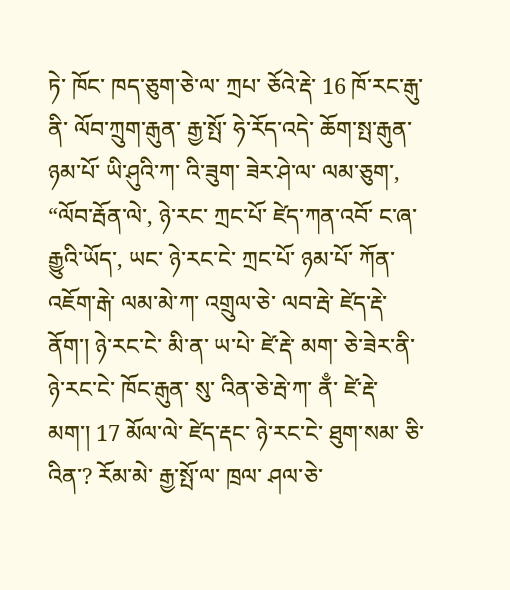ཏེ་ ཁོང་ ཁད་ཅུག་ཅེ་ལ་ ཀྲཔ་ ཅོའེ་རྡེ་ 16 ཁོ་རང་རྒུ་ནི་ ལོབ་ཀྲུག་རྒུན་ རྒྱ་སྤོ་ ཧེ་རོད་འདེ་ ཆོག་སྤ་རྒུན་ ཉམ་པོ་ ཡི་ཤུའི་ཀ་ འི་ཟུག་ ཟེར་ཤེ་ལ་ ལམ་ཅུག་, “ལོབ་རྦོན་ལེ་, ཉེ་རང་ ཀྲང་པོ་ ཛེད་ཀན་འབོ་ ང་ཞ་ རྒྱུའི་ཡོད་, ཡང་ ཉེ་རང་ངེ་ ཀྲང་པོ་ ཉམ་པོ་ ཀོན་འཇོག་རྒེ་ ལམ་མེ་ཀ་ འགྲུལ་ཅེ་ ལབ་རྦེ་ ཛེད་རྡེ་ནོག་། ཉེ་རང་ངེ་ མི་ན་ ཡ་པེ་ ཛེ་རྡེ་ མག་ ཅེ་ཟེར་ནི་ ཉེ་རང་ངེ་ ཁོང་རྒུན་ སུ་ འིན་ཅེ་རྦེ་ཀ་ ནྃ་ ཛེ་རྡེ་ མག་། 17 མོལ་ལེ་ ཛེད་རྡང་ ཉེ་རང་ངེ་ ཐུག་སམ་ ཅི་ འིན་? རོམ་མེ་ རྒྱ་སྤོ་ལ་ ཁྲལ་ ཤལ་ཅེ་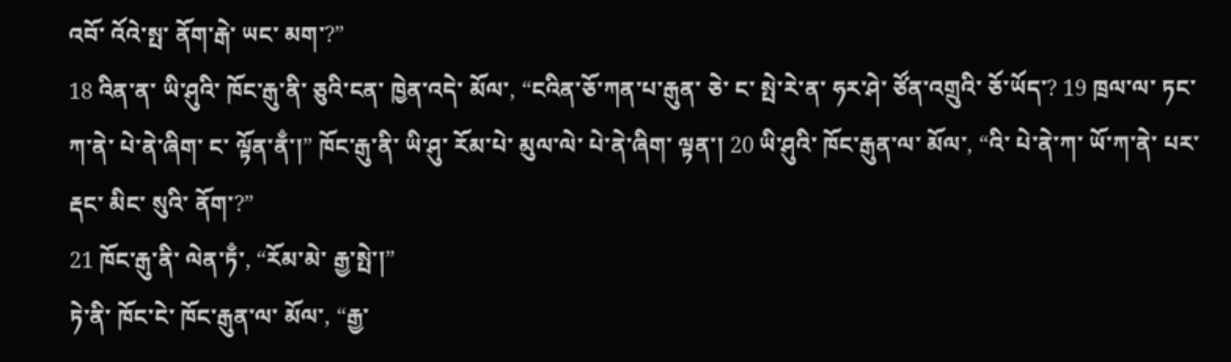འབོ་ འོའེ་སྤ་ ནོག་རྒེ་ ཡང་ མག་?”
18 འིན་ན་ ཡི་ཤུའི་ ཁོང་རྒུ་ནི་ ཅུའི་ངན་ ཁྱེན་འདེ་ མོལ་, “ངའིན་ཅོ་ཀན་པ་རྒུན་ ཅེ་ ང་ སྤེ་རེ་ན་ ཧར་ཤེ་ ཙོན་འགྲུའི་ ཅོ་ཡོད་? 19 ཁྲལ་ལ་ ཏང་ཀ་ནེ་ པེ་ནེ་ཞིག་ ང་ ལྟོན་ནྃ་།” ཁོང་རྒུ་ནི་ ཡི་ཤུ་ རོམ་པེ་ མུལ་ལེ་ པེ་ནེ་ཞིག་ ལྟན་། 20 ཡི་ཤུའི་ ཁོང་རྒུན་ལ་ མོལ་, “འི་ པེ་ནེ་ཀ་ ཡོ་ཀ་ནེ་ པར་ རྡང་ མིང་ སུའི་ ནོག་?”
21 ཁོང་རྒུ་ནི་ ལེན་ཏྃ་, “རོམ་མེ་ རྒྱ་སྤེ་།”
ཏེ་ནི་ ཁོང་ངེ་ ཁོང་རྒུན་ལ་ མོལ་, “རྒྱ་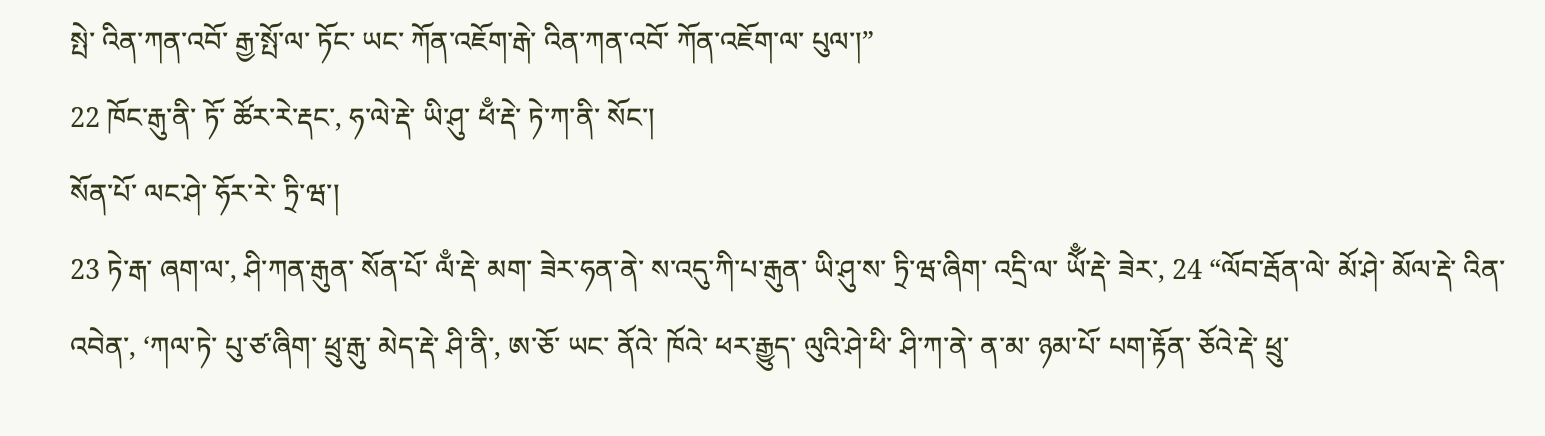སྤེ་ འིན་ཀན་འབོ་ རྒྱ་སྤོ་ལ་ ཏོང་ ཡང་ ཀོན་འཇོག་རྒེ་ འིན་ཀན་འབོ་ ཀོན་འཇོག་ལ་ པུལ་།”
22 ཁོང་རྒུ་ནི་ ཏོ་ ཚོར་རེ་རྡང་, ཧ་ལེ་རྡེ་ ཡི་ཤུ་ ཕྃ་རྡེ་ ཏེ་ཀ་ནི་ སོང་།
སོན་པོ་ ལང་ཤེ་ ཧོར་རེ་ ཏྲི་ཝ་།
23 ཏེ་རྒ་ ཞག་ལ་, ཤི་ཀན་རྒུན་ སོན་པོ་ ལྃ་རྡེ་ མག་ ཟེར་ཧན་ནེ་ ས་འདུ་ཀི་པ་རྒུན་ ཡི་ཤུ་ས་ ཏྲི་ཝ་ཞིག་ འདྲི་ལ་ ཡོྃ་རྡེ་ ཟེར་, 24 “ལོབ་རྦོན་ལེ་ མོ་ཤེ་ མོལ་རྡེ་ འིན་འབེན་, ‘ཀལ་ཏེ་ པུ་ཙ་ཞིག་ ཕྲུ་རྒུ་ མེད་རྡེ་ ཤི་ནི་, ཨ་ཅོ་ ཡང་ ནོའེ་ ཁོའེ་ ཕར་རྒྱུད་ ལུའི་ཤེ་ཕི་ ཤི་ཀ་ནེ་ ན་མ་ ཉམ་པོ་ པག་རྟོན་ ཅོའེ་རྡེ་ ཕྲུ་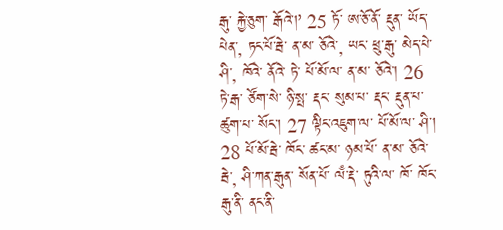རྒུ་ རྐྱེ་ཅུག་ རྒོའེ་།’ 25 ཏོ་ ཨ་ཅོ་ནོ་ རྡུན་ ཡོད་པེན་, ཏང་པོ་རྦེ་ ན་མ་ ཅོའེ་, ཡང་ ཕྲུ་རྒུ་ མེད་པེ་ ཤི་, ཁོའེ་ ནོའེ་ ཏེ་ པོ་མོ་ལ་ ན་མ་ ཅོའེ་། 26 ཏེ་རྒ་ ཙོག་སེ་ ཉི་སྤ་ རྡང་ སུམ་པ་ རྡང་ རྡུན་པ་ཚུག་པ་ སོང་། 27 ལྟིང་འཇུག་ལ་ པོ་མོ་ལ་ ཤི་། 28 པོ་མོ་རྦེ་ ཁོང་ ཚང་མ་ ཉམ་པོ་ ན་མ་ ཅོའེ་རྦེ་, ཤི་ཀན་རྒུན་ སོན་པོ་ ལྃ་རྡེ་ ཏུའི་ལ་ ཁོ་ ཁོང་རྒུ་ནི་ ནང་ནི་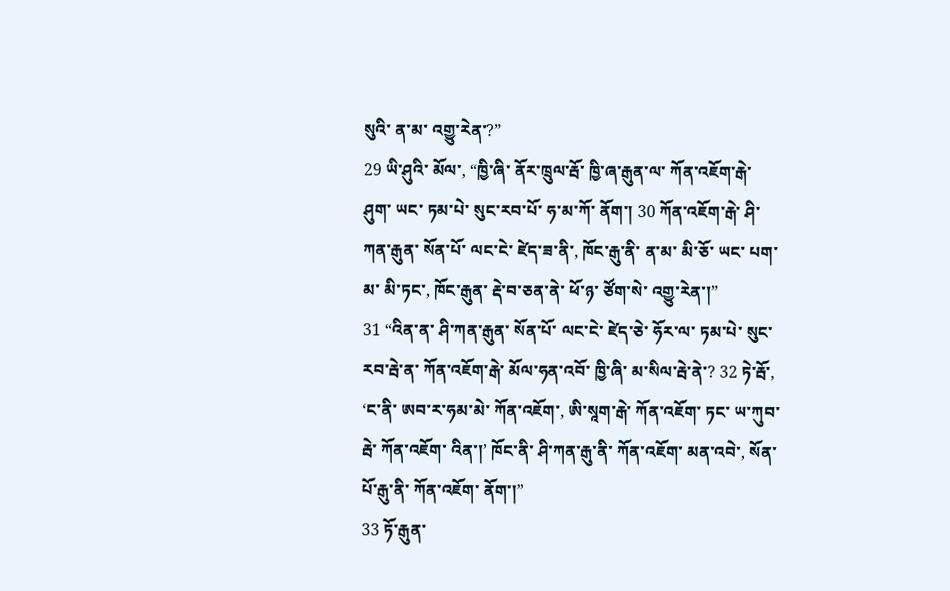སུའི་ ན་མ་ འགྱུ་རེན་?”
29 ཡི་ཤུའི་ མོལ་, “ཁྱི་ཞི་ ནོར་ཁྲུལ་རྦོ་ ཁྱི་ཞ་རྒུན་ལ་ ཀོན་འཇོག་རྒེ་ ཤུག་ ཡང་ ཏམ་པེ་ སུང་རབ་པོ་ ཧ་མ་ཀོ་ ནོག་། 30 ཀོན་འཇོག་རྒེ་ ཤི་ཀན་རྒུན་ སོན་པོ་ ལང་ངེ་ ཛེད་ཟ་ནི་, ཁོང་རྒུ་ནི་ ན་མ་ མི་ཅོ་ ཡང་ པག་མ་ མི་ཏང་, ཁོང་རྒུན་ རྡེ་བ་ཅན་ནེ་ ཕོ་ཉ་ ཙོག་སེ་ འགྱུ་རེན་།”
31 “འིན་ན་ ཤི་ཀན་རྒུན་ སོན་པོ་ ལང་ངེ་ ཛེད་ཅེ་ ཧོར་ལ་ ཏམ་པེ་ སུང་རབ་རྦེ་ན་ ཀོན་འཇོག་རྒེ་ མོལ་ཧན་འབོ་ ཁྱི་ཞི་ མ་སིལ་རྦེ་ནེ་? 32 ཏེ་རྦོ་, ‘ང་ནི་ ཨབ་ར་ཧམ་མེ་ ཀོན་འཇོག་, ཨི་སཱག་རྒེ་ ཀོན་འཇོག་ ཏང་ ཡ་ཀུབ་རྦེ་ ཀོན་འཇོག་ འིན་།’ ཁོང་ནི་ ཤི་ཀན་རྒུ་ནི་ ཀོན་འཇོག་ མན་འབེ་, སོན་པོ་རྒུ་ནི་ ཀོན་འཇོག་ ནོག་།”
33 ཏོ་རྒུན་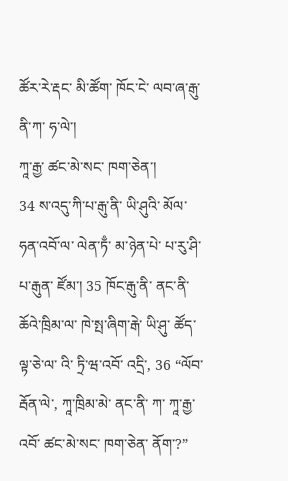ཚོར་རེ་རྡང་ མི་ཚོག་ ཁོང་ངེ་ ལབ་ཞ་རྒུ་ནི་ཀ་ ཧ་ལེ་།
ཀཱ་རྒྱ་ ཚང་མེ་སང་ ཁག་ཅེན་།
34 ས་འདུ་ཀི་པ་རྒུ་ནི་ ཡི་ཤུའི་ མོལ་ཧན་འབོ་ལ་ ལེན་ཏྃ་ མ་ཉེན་པེ་ པ་རུ་ཤི་པ་རྒུན་ ཛོམ་། 35 ཁོང་རྒུ་ནི་ ནང་ནི་ ཆོའེ་ཁྲིམ་ལ་ ཁེ་སྤ་ཞིག་རྒེ་ ཡི་ཤུ་ ཚོད་ལྟ་ཅེ་ལ་ འི་ ཏྲི་ཝ་འབོ་ འདྲི་, 36 “ལོབ་རྦོན་ལེ་, ཀཱ་ཁྲིམ་མེ་ ནང་ནི་ ཀ་ ཀཱ་རྒྱ་འབོ་ ཚང་མེ་སང་ ཁག་ཅེན་ ནོག་?”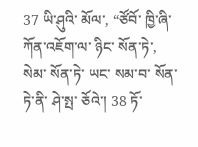37 ཡི་ཤུའི་ མོལ་, “ཙོབོ་ ཁྱི་ཞི་ ཀོན་འཇོག་ལ་ ཉིང་ སོན་ཏེ་, སེམ་ སོན་ཏེ་ ཡང་ སམ་བ་ སོན་ཏེ་ནི་ ཤེ་སྤ་ ཅོའེ་། 38 ཏོ་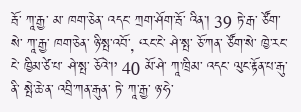རྦོ་ ཀཱ་རྒྱ་ མ་ ཁག་ཅེན་ འདང་ ཀྲག་ཤོག་རྦོ་ འིན་། 39 ཏེ་རྒ་ ཙོག་སེ་ ཀཱ་རྒྱ་ ཁག་ཅེན་ ཉི་སྤ་འབོ་, ‘རང་ངེ་ ཤེ་སྤ་ ཅོ་ཀན་ ཙོག་སེ་ ཁྱེ་རང་ངེ་ ཁྱིམ་ཙེ་པ་ ཤེ་སྤ་ ཅོའེ་།’ 40 མོ་ཤེ་ ཀཱ་ཁྲིམ་ འདང་ ལུང་རྟོན་པ་རྒུ་ནི་ སྤེ་ཆེ་ན་ འབྲི་ཀན་རྒུན་ ཏེ་ ཀཱ་རྒྱ་ ཉ་ཧེ་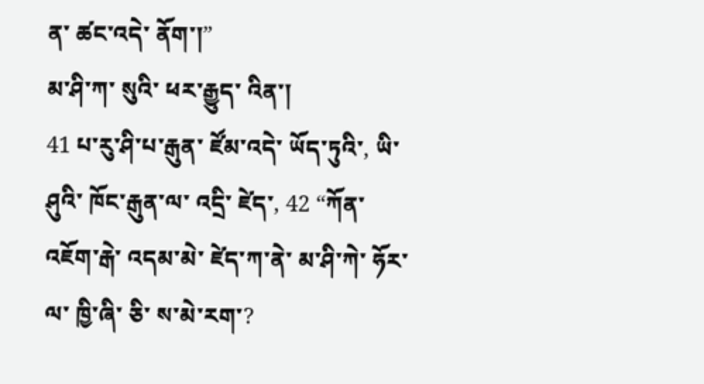ན་ ཚང་འདེ་ ནོག་།”
མ་ཤི་ཀ་ སུའི་ ཕར་རྒྱུད་ འིན་།
41 པ་རུ་ཤི་པ་རྒུན་ ཛོམ་འདེ་ ཡོད་ཏུའི་, ཡི་ཤུའི་ ཁོང་རྒུན་ལ་ འདྲི་ ཛེད་, 42 “ཀོན་འཇོག་རྒེ་ འདམ་མེ་ ཛེད་ཀ་ནེ་ མ་ཤི་ཀེ་ ཧོར་ལ་ ཁྱི་ཞི་ ཅི་ ས་མེ་རག་?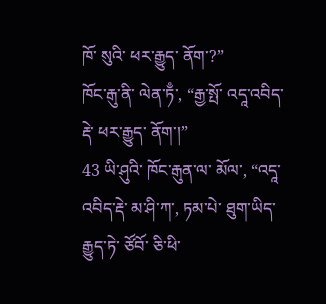ཁོ་ སུའི་ ཕར་རྒྱུད་ ནོག་?”
ཁོང་རྒུ་ནི་ ལེན་ཏྃ་, “རྒྱ་སྤོ་ འདཱ་འབིད་རྡེ་ ཕར་རྒྱུད་ ནོག་།”
43 ཡི་ཤུའི་ ཁོང་རྒུན་ལ་ མོལ་, “འདཱ་འབིད་རྡེ་ མ་ཤི་ཀ་, ཏམ་པེ་ ཐུག་ཡིད་ རྒྱུད་ཏེ་ ཙོབོ་ ཅི་ཕི་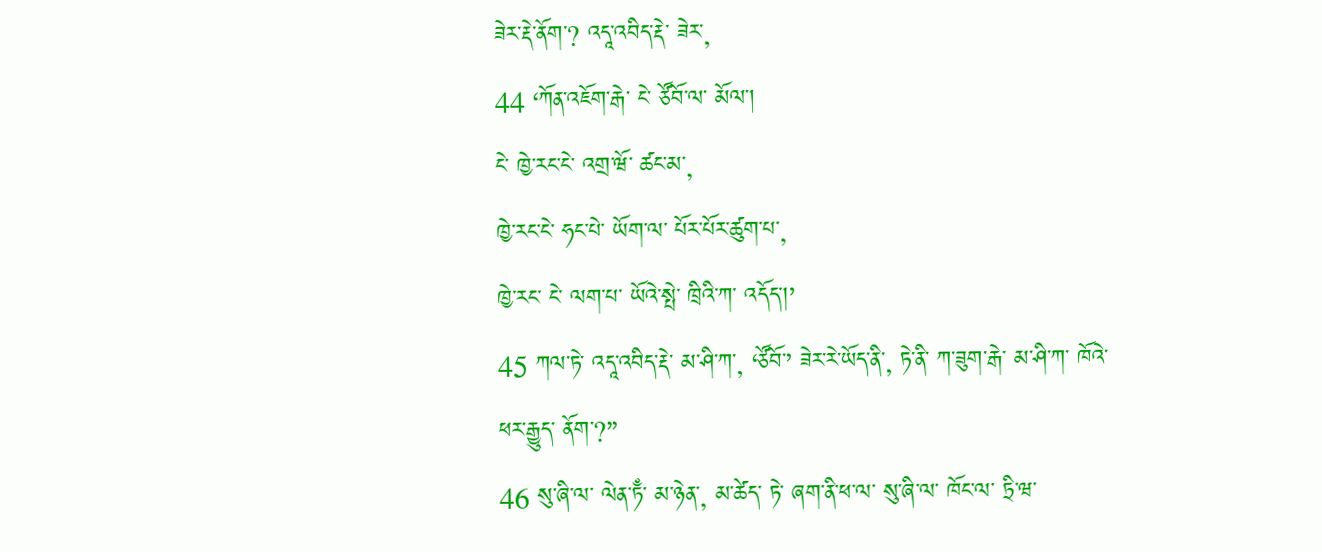ཟེར་རྡེ་ནོག་? འདཱ་འབིད་རྡེ་ ཟེར་,
44 ‘ཀོན་འཇོག་རྒེ་ ངེ་ ཙོབོ་ལ་ མོལ་།
ངེ་ ཁྱེ་རང་ངེ་ འགྲ་ཝོ་ ཚང་མ་,
ཁྱེ་རང་ངེ་ ཧང་པེ་ ཡོག་ལ་ པོར་པོར་ཚུག་པ་,
ཁྱེ་རང་ ངེ་ ལག་པ་ ཡོའེ་སྤེ་ ཁྲིའི་ཀ་ འདོད་།’
45 ཀལ་ཏེ་ འདཱ་འབིད་རྡེ་ མ་ཤི་ཀ་, ‘ཙོབོ་’ ཟེར་རེ་ཡོད་ནི་, ཏེ་ནི་ ཀ་ཟུག་རྒེ་ མ་ཤི་ཀ་ ཁོའེ་ ཕར་རྒྱུད་ ནོག་?”
46 སུ་ཞི་ལ་ ལེན་ཏྃ་ མ་ཉེན་, མ་ཚེད་ ཏེ་ ཞག་ནི་ཕ་ལ་ སུ་ཞི་ལ་ ཁོང་ལ་ ཏྲི་ཝ་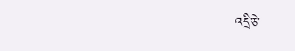འདྲི་ཅེ་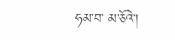ཧམ་བ་ མ་ཅོའེ་།